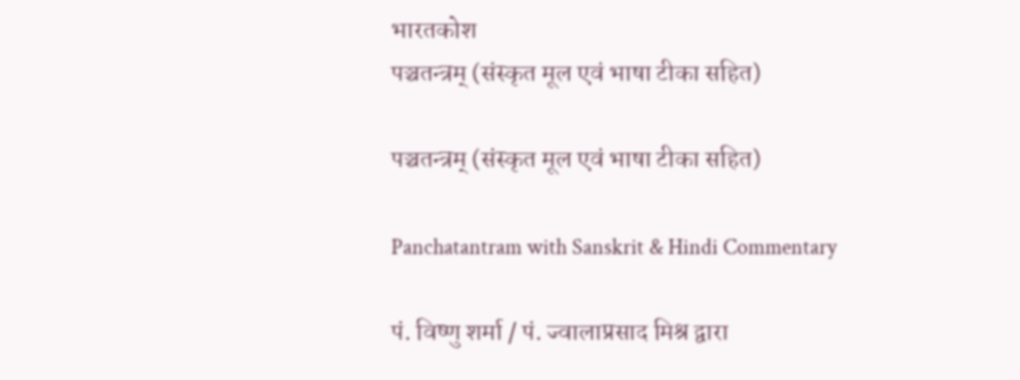भारतकोश
पञ्चतन्त्रम् (संस्कृत मूल एवं भाषा टीका सहित)

पञ्चतन्त्रम् (संस्कृत मूल एवं भाषा टीका सहित)

Panchatantram with Sanskrit & Hindi Commentary

पं. विष्णु शर्मा / पं. ज्वालाप्रसाद मिश्र द्वारा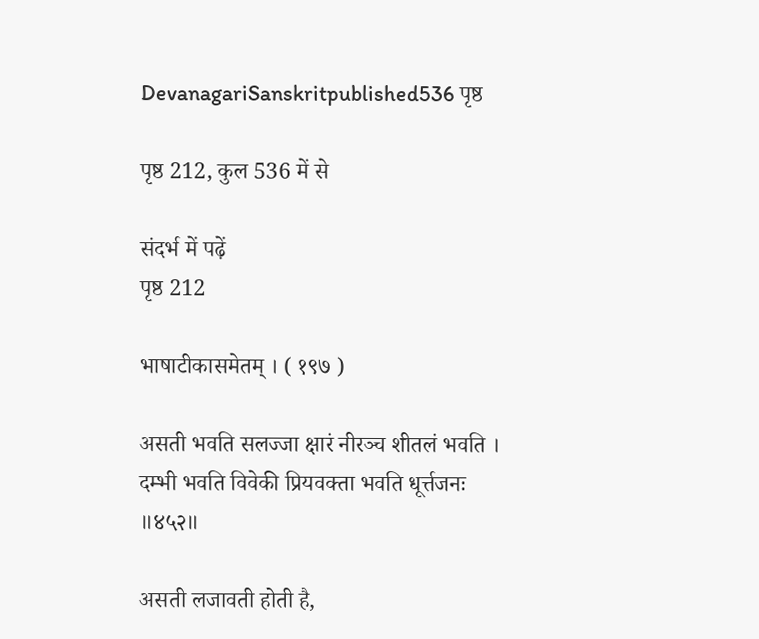DevanagariSanskritpublished536 पृष्ठ

पृष्ठ 212, कुल 536 में से

संदर्भ में पढ़ें
पृष्ठ 212

भाषाटीकासमेतम् । ( १९७ )

असती भवति सलज्जा क्षारं नीरञ्च शीतलं भवति ।
दम्भी भवति विवेकी प्रियवक्ता भवति धूर्त्तजनः ॥४५२॥

असती लजावती होती है,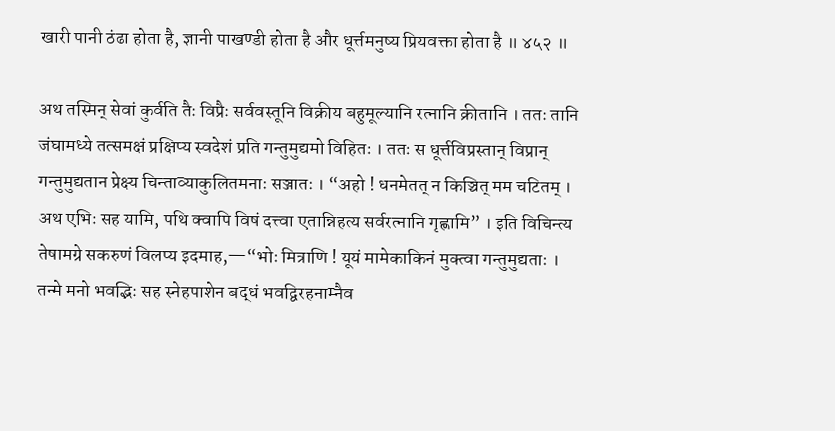खारी पानी ठंढा होता है, ज्ञानी पाखण्डी होता है और धूर्त्तमनुष्य प्रियवक्ता होता है ॥ ४५२ ॥

अथ तस्मिन् सेवां कुर्वति तैः विप्रैः सर्ववस्तूनि विक्रीय बहुमूल्यानि रत्नानि क्रीतानि । ततः तानि जंघामध्ये तत्समक्षं प्रक्षिप्य स्वदेशं प्रति गन्तुमुद्यमो विहितः । ततः स धूर्त्तविप्रस्तान् विप्रान् गन्तुमुद्यतान प्रेक्ष्य चिन्ताव्याकुलितमनाः सञ्जातः । “अहो ! धनमेतत् न किञ्चित् मम चटितम् । अथ एभिः सह यामि, पथि क्वापि विषं दत्त्वा एतान्निहत्य सर्वरत्नानि गृह्णामि” । इति विचिन्त्य तेषामग्रे सकरुणं विलप्य इदमाह,—“भोः मित्राणि ! यूयं मामेकाकिनं मुक्त्वा गन्तुमुद्यताः । तन्मे मनो भवद्भिः सह स्नेहपाशेन बद्धं भवद्विरहनाम्नैव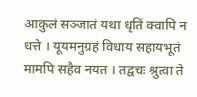आकुलं सञ्जातं यथा धृतिं क्वापि न धत्ते । यूयमनुग्रहं विधाय सहायभूतं मामपि सहैव नयत । तद्वचः श्रुत्वा ते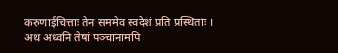करुणाईचित्ताः तेन सममेव स्वदेशं प्रति प्रस्थिताः । अथ अध्वनि तेषां पञ्चानामपि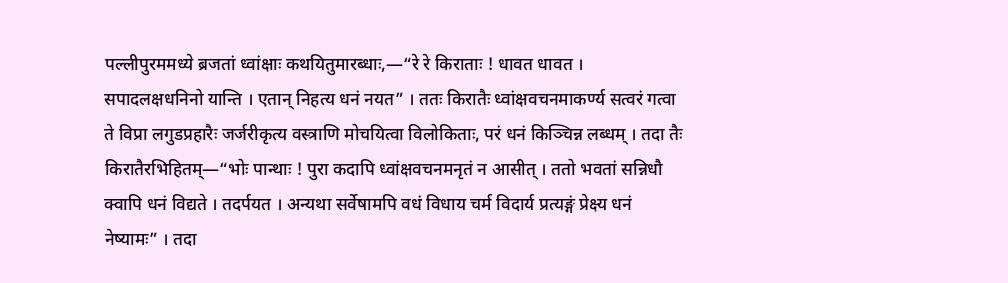पल्लीपुरममध्ये ब्रजतां ध्वांक्षाः कथयितुमारब्धाः,—“रे रे किराताः ! धावत धावत । सपादलक्षधनिनो यान्ति । एतान् निहत्य धनं नयत” । ततः किरातैः ध्वांक्षवचनमाकर्ण्य सत्वरं गत्वा ते विप्रा लगुडप्रहारैः जर्जरीकृत्य वस्त्राणि मोचयित्वा विलोकिताः, परं धनं किञ्चिन्न लब्धम् । तदा तैः किरातैरभिहितम्—“भोः पान्थाः ! पुरा कदापि ध्वांक्षवचनमनृतं न आसीत् । ततो भवतां सन्निधौ क्वापि धनं विद्यते । तदर्पयत । अन्यथा सर्वेषामपि वधं विधाय चर्म विदार्य प्रत्यङ्गं प्रेक्ष्य धनं नेष्यामः” । तदा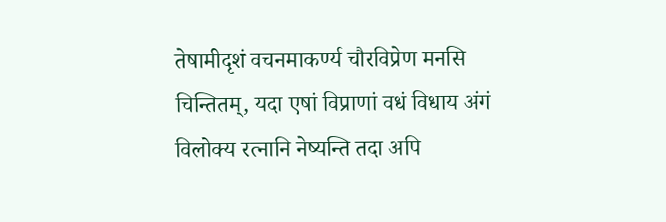तेषामीदृशं वचनमाकर्ण्य चौरविप्रेण मनसि चिन्तितम्, यदा एषां विप्राणां वधं विधाय अंगं विलोक्य रत्नानि नेष्यन्ति तदा अपि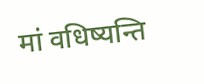मां वधिष्यन्ति